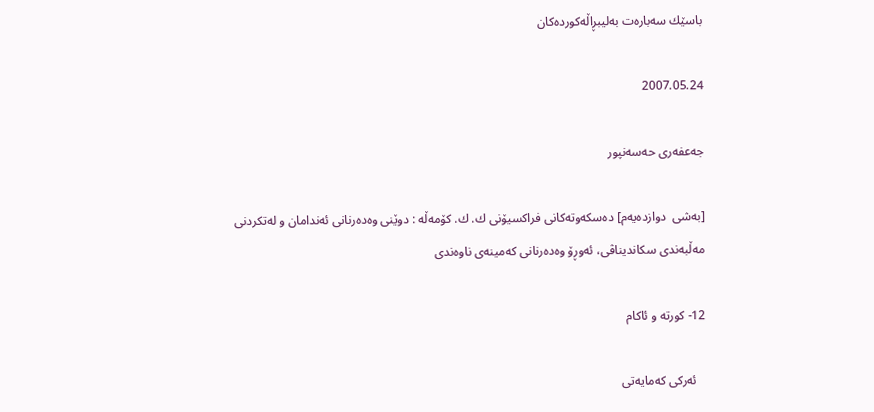باسێك سه‌باره‌ت به‌لیبڕاڵه‌كورده‌كان

2007.05.24

جه‌عفه‌ری حه‌سه‌نپور

[به‌شی  دوازده‌یه‌م] ده‌سكه‌وته‌كانی فراكسیۆنی ك. ك. كۆمه‌ڵه : دوێنی وه‌ده‌رنانی ئه‌ندامان و له‌تكردنی مه‌ڵبه‌ندی سكاندیناڤی، ئه‌وڕۆ وه‌ده‌رنانی كه‌مینه‌ی ناوه‌ندی

12- كورته و ئاكام

   ئه‌ركی كه‌مایه‌تی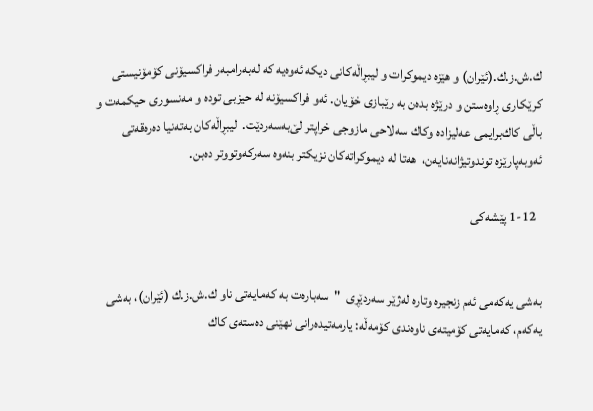ك.ش.ز.ك.(ئێران) و هێزه دیموكرات و لیبڕاڵه‌كانی دیكه ئه‌وه‌یه كه له‌به‌رامبه‌ر فراكسیۆنی كۆمۆنیستی كرێكاری ڕاوه‌ستن و درێژه‌ بده‌ن به رێبازی خۆیان. ئه‌و فراكسیۆنه له حیزبی توده و مه‌نسوری ‌حیكمه‌ت و باڵی كاك‌برایمی عه‌لیزاده وكاك سه‌لاحی مازوجی خراپتر لێ‌به‌سه‌ردێت.  لیبڕاڵه‌كان به‌ته‌نیا ده‌ره‌قه‌تی ئه‌وبه‌پارێزه توندوتیژانه‌نایه‌ن،  هه‌تا له دیموكراته‌كان نزیكتر بنه‌وه سه‌ركه‌وتووتر ده‌بن.

  1-12 پێشه‌كی


به‌شی یه‌كه‌می ئه‌م زنجیره‌ وتاره له‌ژێر سه‌ردێڕی  "سه‌باره‌ت به كه‌‌مایه‌تی ناو ك.ش.ز.ك (ئێران)، به‌شی یه‌كه‌م، كه‌مایه‌تی كۆمیته‌ی ناوه‌ندی كۆمه‌ڵه: یارمه‌تیده‌رانی نهێنی د‌ه‌سته‌ی كاك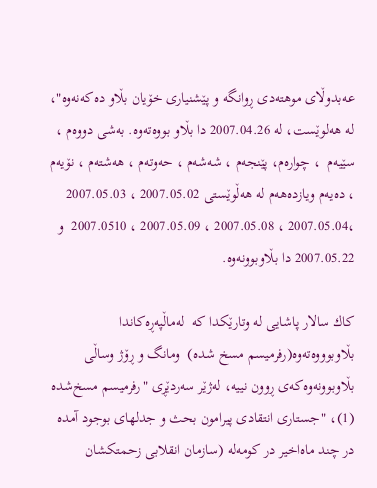عه‌بدوڵای موهته‌دی ڕوانگه و پێشنیاری خۆیان بڵاو د‌‌ه‌كه‌نه‌وه"، له هه‌لوێست، له 2007.04.26 دا بڵاو بووه‌ته‌وه. به‌شی دووه‌م ،  سێیه‌م  ، چواره‌م، پێنجه‌م ، شه‌شه‌م ، حه‌وته‌م ، هه‌شته‌م ، نۆیه‌م ، ده‌یه‌م ویازده‌هه‌م له هه‌ڵوێستی 2007.05.02 ، 2007.05.03  ،2007.05.04 ، 2007.05.08 ، 2007.05.09 ، 2007.0510  و 2007.05.22 دا بڵاوبوونه‌وه.

كاك سالار پاشایی له وتارێكدا كه  له‌ماڵپه‌ڕه‌كاندا بڵاوبوووه‌ته‌وه(رفرمیسم مسخ شده)  ومانگ و ڕۆژ وساڵی بڵاوبوونه‌وه‌كه‌ی ڕوون نییه، له‌ژێر سه‌ردێڕی "رفرمیسم مسخ‌شده (1)، "جستاری انتقادی پیرامون بحث و جدلهای بوجود آمده‌ در چند ماه‌اخیر در كومه‌له (سازمان انقلابی زحمتكشان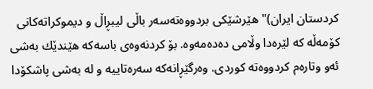كردستان ایران)" هێرشێكی بردووه‌ته‌سه‌ر باڵی لیبڕاڵ و دیموكراته‌كانی كۆمه‌ڵه‌ كه لێره‌دا وڵامی ده‌ده‌مه‌وه. بۆ كردنه‌وه‌ی باسه‌كه هێندێك به‌شی ئه‌و وتاره‌م كردووه‌ته كوردی. وه‌رگێڕانه‌كه سه‌ره‌تاییه و له‌ به‌شی پاشكۆدا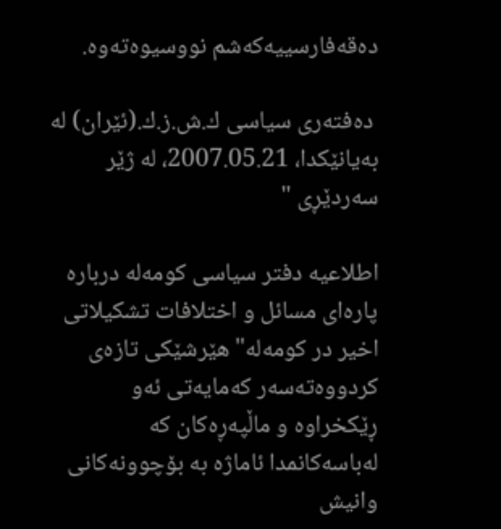ده‌قه‌فارسییه‌كه‌شم نووسیوه‌ته‌وه.

 ده‌فته‌ری سیاسی ك.ش.ز.ك.(ئێران) له به‌یانێكدا، 2007.05.21، له‌ ژێر سه‌ردێڕی "

اطلاعیه‌ دفتر سیاسی كومه‌له درباره‌ پاره‌ای مسا‌ئل و اختلافات تشكیلاتی اخیر در كومه‌له" هێرشێكی تازه‌ی كردووه‌ته‌سه‌ر كه‌مایه‌تی ئه‌و ڕێكخراوه و ماڵپه‌ڕه‌كان كه له‌باسه‌كانمدا ئاماژه‌ به‌ بۆچوونه‌كانی وانیش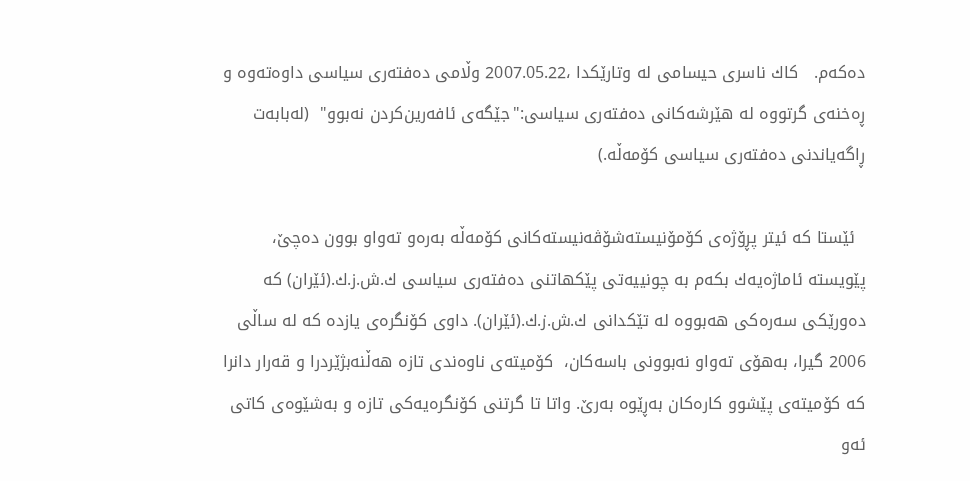ده‌كه‌م.   كاك ناسری حیسامی له‌ وتارێكدا ،2007.05.22 وڵامی ده‌فته‌ری سیاسی داوه‌ته‌وه و ڕه‌خنه‌ی گرتووه له هێرشه‌كانی ده‌فته‌ری سیاسی:"جێگه‌ی ئافه‌رین‌كردن نه‌بوو"  (له‌بابه‌ت ڕاگه‌یاندنی ده‌فته‌ری سیاسی كۆمه‌ڵه‌.)

  ئێستا كه ئیتر پڕۆژه‌ی‌ كۆمۆنیسته‌شۆڤه‌نیسته‌كانی كۆمه‌ڵه‌ به‌ره‌و ته‌واو بوون ده‌چێ، پێویسته‌ ئاماژه‌یه‌ك بكه‌م به چونییه‌تی پێكهاتنی ده‌فته‌ری سیاسی ك.ش.ز.ك.(ئێران) كه ده‌ورێكی سه‌ره‌كی هه‌بوو‌ه له تێكدانی ك.ش.ز.ك.(ئێران). داوی كۆنگره‌ی یازده كه له ساڵی 2006 گیرا، به‌هۆی ته‌واو نه‌بوونی باسه‌كان،  كۆمیته‌ی ناوه‌ندی تازه هه‌ڵنه‌بژێردرا و قه‌رار دانرا كه كۆمیته‌ی پێشوو كاره‌كان به‌ڕێوه‌ به‌رێ. واتا تا گرتنی كۆنگره‌یه‌كی تازه و به‌شێوه‌ی كاتی ئه‌و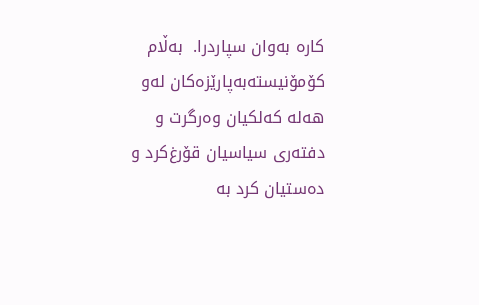كاره‌ به‌وان سپاردرا.  به‌ڵام كۆمۆنیسته‌به‌پارێزه‌كان له‌و هه‌له كه‌لكیان وه‌رگرت و د‌‌فته‌ری سیاسیان قۆرغ‌كرد و ده‌ستیان كرد به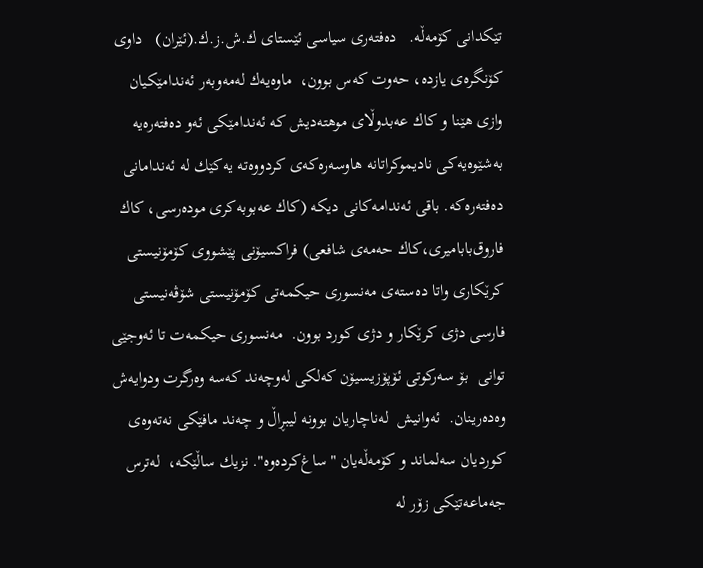تێكدانی كۆمه‌ڵه.   ده‌فته‌ری سیاسی ئێستای ك.ش.ز.ك.(ئێران)   داوی كۆنگره‌ی یازده، حه‌وت كه‌س بوون،  ماوه‌یه‌ك له‌مه‌و‌به‌ر ئه‌ندامێكیان وازی هێنا و کاك عه‌بدوڵای موهته‌دیش كه‌ ئه‌ندامێكی ئه‌و ده‌فته‌ره‌یه به‌شێوه‌یه‌كی نادیموكراتانه هاوسه‌ره‌كه‌ی كردووه‌ته‌ یه‌كێك له‌ ئه‌ندامانی  ده‌فته‌ره‌كه. باقی ئه‌ندامه‌كانی دیكه (كاك عه‌بوبه‌كری موده‌رسی، كاك فاروق‌بابامیری،كاك حه‌مه‌ی شافعی) فراكسیۆنی پێشووی كۆمۆنیستی كرێكاری واتا ده‌سته‌ی مه‌نسوری حیكمه‌تی كۆمۆنیستی شۆڤه‌نیستی فارسی دژی كرێكار و دژی كورد بوون.  مه‌نسوری حیكمه‌ت تا ئه‌وجێی توانی  بۆ سه‌ركوتی ئۆپۆزیسیۆن كه‌لكی له‌وچه‌ند كه‌سه‌ وه‌رگرت ودوایه‌ش   وه‌ده‌رینان.  ئه‌وانیش  له‌ناچاریان بوونه لیبڕاڵ و چه‌ند مافێكی نه‌ته‌وه‌ی كوردیان سه‌لماند و كۆمه‌ڵه‌یان "ساغ‌كرده‌وه". نزیك ساڵێكه،  له‌ترس جه‌ماعه‌تێكی زۆر له‌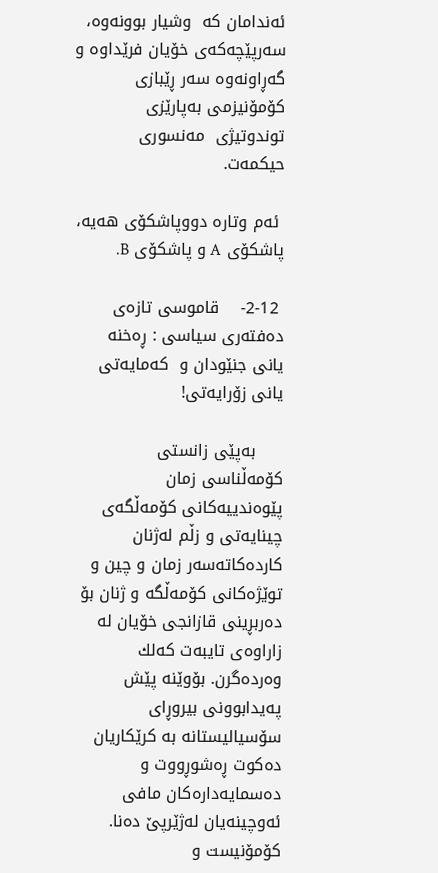ئه‌ندامان كه  وشیار بوونه‌وه، سه‌رپێچه‌كه‌ی خۆیان فرێداوه و گه‌ڕاونه‌وه سه‌ر ڕێبازی كۆمۆنیزمی به‌پارێزی توندوتیژی  مه‌نسوری حیكمه‌ت.

 ئه‌م وتاره دووپاشكۆی هه‌یه، پاشكۆی A و پاشكۆی B.

 2-12-    قاموسی تازه‌ی ده‌فته‌ری سیاسی : ڕه‌خنه‌ یانی جنێودان و  كه‌مایه‌تی یانی زۆرایه‌تی!

     به‌پێی زانستی كۆمه‌ڵناسی زمان پێوه‌ندییه‌كانی كۆمه‌ڵگه‌ی چینایه‌تی و زڵم له‌ژنان كارده‌كاته‌سه‌ر زمان و چین و توێژه‌كانی كۆمه‌ڵگه و ژنان بۆ ده‌ربڕینی قازانجی خۆیان له زاراوه‌ی تایبه‌‌ت كه‌لك وه‌رده‌گرن. بۆوێنه پێش په‌یدابوونی بیروڕای سۆسیالیستانه به كرێكاریان ده‌كوت ڕه‌شوڕووت و ده‌سمایه‌داره‌كان مافی ئه‌وچینه‌یان له‌ژێرپێ ده‌نا. كۆمۆنیست و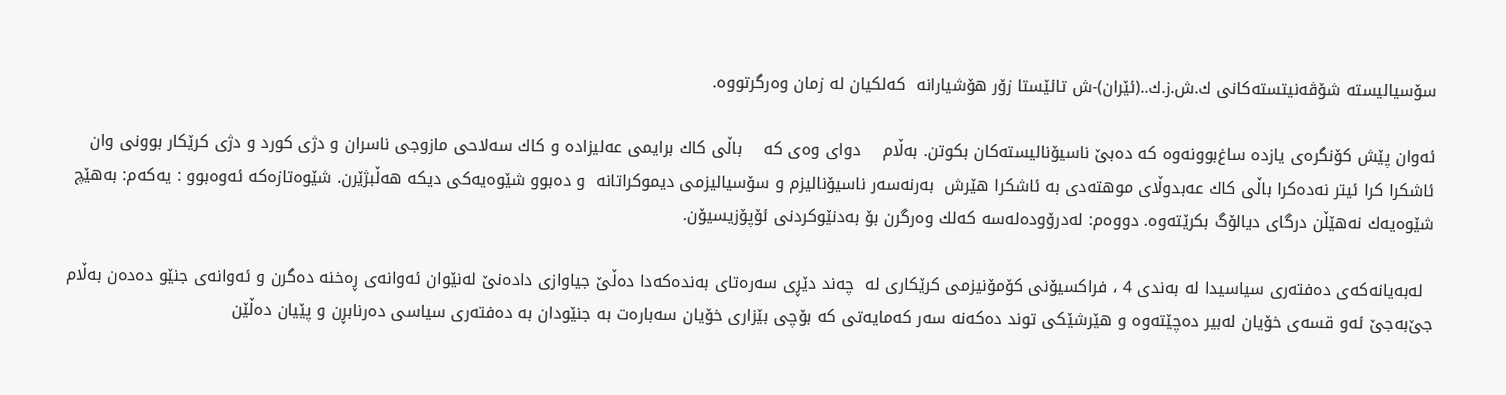سۆسیالیسته ‌شۆڤه‌نیتسته‌كانی ك.ش.ز.ك..(ئێران)-ش تائێستا زۆر هۆشیارانه  كه‌لكیان له‌ زمان وه‌رگرتووه.

ئه‌وان پێش كۆنگره‌ی یازده ساغ‌بوونه‌وه كه ده‌بێ ناسیۆنالیسته‌كان بكوتن. به‌ڵام    دوای وه‌ی كه    باڵی كاك برایمی عه‌لیزاده و كاك سه‌لاحی مازوجی ناسران و دژی كورد و دژی كرێكار بوونی وان ئاشكرا كرا ئیتر نه‌ده‌كرا باڵی كاك عه‌بدوڵای موهته‌دی به ئاشكرا هێرش  به‌رنه‌سه‌ر ناسیۆنالیزم و سۆسیالیزمی دیموكراتانه  و ده‌بوو شێوه‌یه‌كی دیكه هه‌ڵبژێرن. شێوه‌‌تازه‌كه ئه‌وه‌بوو : یه‌كه‌م: به‌هێچ شێوه‌یه‌ك نه‌هێڵن درگای دیالۆگ بكرێته‌وه. دووه‌‌م: له‌درۆوده‌‌له‌سه كه‌لك وه‌رگرن بۆ به‌دنێوكردنی ئۆپۆزیسیۆن.

  له‌به‌یانه‌كه‌ی ده‌فته‌ری سیاسیدا له‌ به‌ندی 4 ، فراكسیۆنی كۆمۆنیزمی كرێكاری له‌  چه‌ند دێڕی سه‌ره‌تای به‌نده‌كه‌‌دا ده‌ڵێ جیاوازی داده‌نێ له‌نێوان ئه‌وانه‌ی ڕه‌خنه‌ ده‌گرن و ئه‌وانه‌ی جنێو ده‌ده‌ن به‌ڵام جێ‌به‌جێ ئه‌و قسه‌ی خۆیان له‌بیر ده‌چێته‌وه و هێرشێكی توند ده‌كه‌نه‌ سه‌ر كه‌مایه‌تی كه بۆچی بێزاری خۆیان سه‌باره‌ت به‌ جنێودان به ده‌فته‌ری سیاسی ده‌رنابڕن و پێیان ده‌ڵێن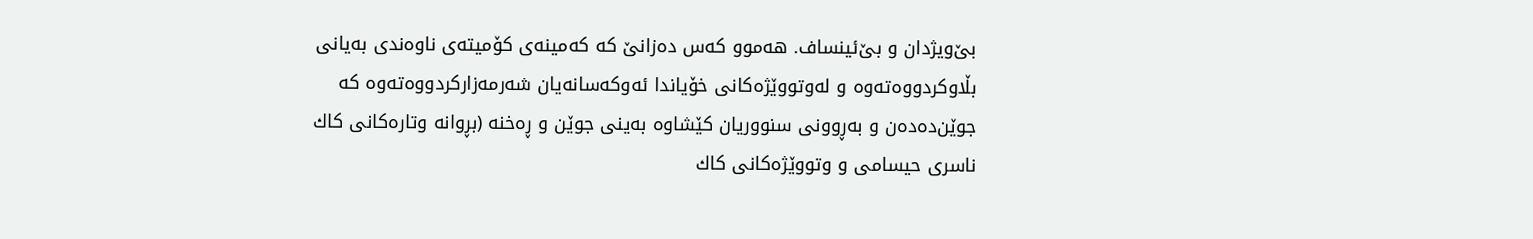بێ‌ویژدان و بێ‌ئینساف. هه‌موو كه‌س ده‌زانێ كه كه‌مینه‌ی كۆمیته‌ی ناوه‌ندی به‌یانی بڵاوكردووه‌ته‌وه و له‌وتووێژه‌كانی خۆیاندا ئه‌وكه‌سانه‌یان شه‌رمه‌زاركردووه‌ته‌وه كه جوێن‌ده‌ده‌ن و به‌ڕوونی سنووریان كێشاوه به‌ینی جوێن و ڕه‌خنه (بڕوانه وتاره‌كانی كاك ناسری حیسامی و وتووێژه‌كانی كاك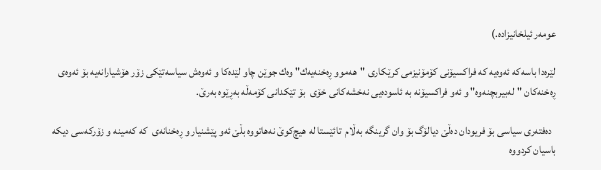عومه‌ر ئیلخانیزاده‌.)

لێره‌دا باسه‌كه ئه‌وه‌یه كه فراكسیۆنی كۆمۆنیزمی كرێكاری "هه‌موو ڕه‌خنه‌یه‌ك" وه‌ك جوێن چاو لێده‌كا و ئه‌وه‌ش سیاسه‌تێكی زۆر هۆشیارانه‌یه بۆ ئه‌وه‌ی  ڕه‌خنه‌كان "له‌بیربچنه‌وه" و ئه‌و فراكسیۆنه به‌ ئاسوده‌یی نه‌خشه‌كانی خۆی  بۆ تێكدانی كۆمه‌ڵه به‌ڕێوه‌ به‌رێ.

  ده‌فته‌ری سیاسی بۆ فریودان ده‌ڵێ دیالۆگ بۆ وان گرینگه به‌ڵام  تائێستا له هیچ‌كوێ نه‌هاتووه بڵێ ئه‌و پێشنیار و ڕه‌خنانه‌ی  كه كه‌مینه و زۆركه‌سی دیكه باسیان كردووه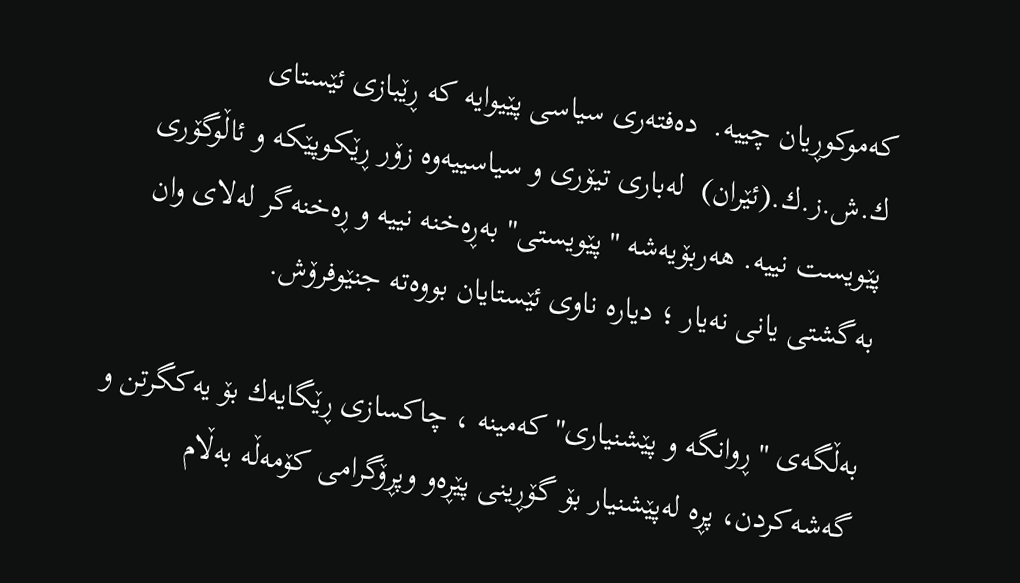كه‌موكوڕیان چییه.  ده‌فته‌ری سیاسی پێیوایه كه ڕێبازی ئێستای ك.ش.ز.ك.(ئێران)  له‌باری تیۆری و سیاسییه‌وه زۆر ڕێكوپێكه و ئاڵوگۆری پێویست نییه. هه‌ربۆیه‌شه "پێویستی" به‌ڕه‌خنه نییه و ڕه‌خنه‌گر له‌لای وان به‌گشتی یانی نه‌یار ؛ دیاره ناوی ئێستایان بووه‌ته جنێوفرۆش.

به‌ڵگه‌ی "ڕوانگه و پێشنیاری" كه‌مینه ، چاكسازی ڕێگایه‌ك بۆ یه‌كگرتن و گه‌شه‌كردن، پڕه له‌پێشنیار بۆ گۆڕینی پێڕه‌و وپڕۆگرامی كۆمه‌ڵه به‌ڵام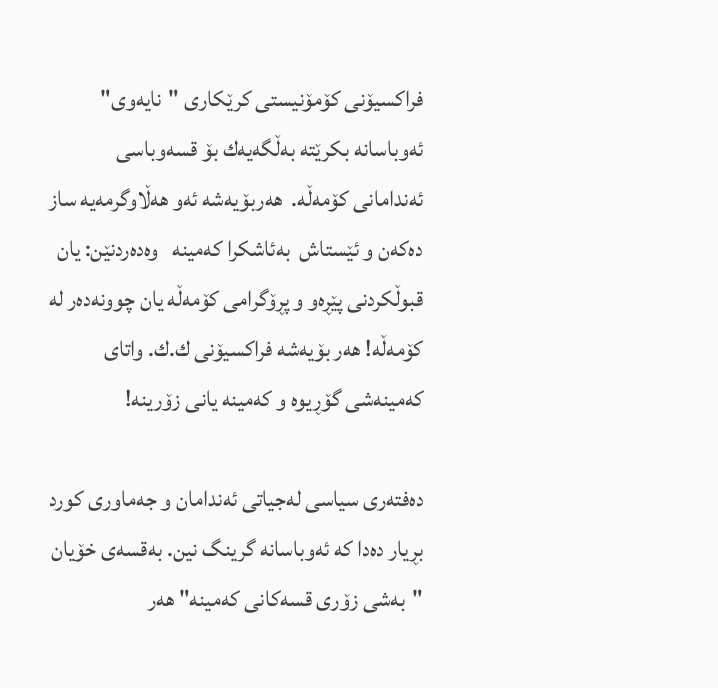فراكسیۆنی كۆمۆنیستی كرێكاری "نایه‌وی" ئه‌وباسانه بكرێته‌ به‌ڵگه‌یه‌ك بۆ قسه‌وباسی ئه‌ندامانی كۆمه‌ڵه.  هه‌ربۆیه‌شه‌ ئه‌و هه‌ڵاوگرمه‌یه ساز ده‌كه‌ن و ئێستاش  به‌ئاشكرا كه‌مینه   وه‌د‌ه‌رد‌‌نێن: یان قبوڵكردنی پێڕه‌و و پڕۆگرامی كۆمه‌ڵه یان چوونه‌ده‌ر له كۆمه‌ڵه‌! هه‌ر بۆیه‌شه فراكسیۆنی ك.ك. واتای كه‌مینه‌شی گۆڕیوه و كه‌مینه یانی زۆرینه!

ده‌فته‌ری سیاسی له‌جیاتی ئه‌ندامان و جه‌ماوری كورد بڕیار ده‌دا كه ئه‌وباسانه گرینگ نین. به‌قسه‌ی خۆیان "به‌شی زۆری قسه‌كانی كه‌مینه" هه‌ر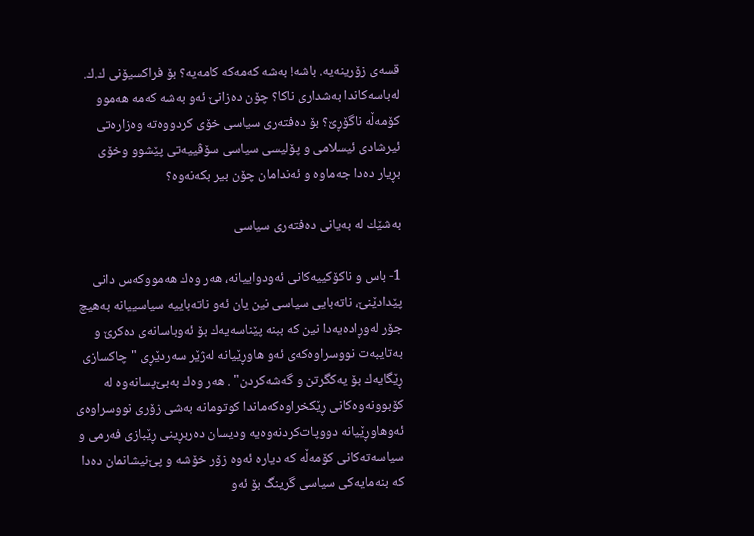قسه‌ی زۆرینه‌یه. باشه! به‌شه كه‌مه‌كه كامه‌یه؟ بۆ فراكسیۆنی ك.ك. له‌باسه‌كاندا به‌شداری ناكا؟ چۆن ده‌زانێ ئه‌و به‌شه كه‌مه هه‌موو كۆمه‌ڵه ناگۆڕێ؟ بۆ ده‌فته‌ری سیاسی خۆی كردووه‌ته وه‌زاره‌تی ئیرشادی ئیسلامی و پۆلیسی سیاسی سۆڤییه‌تی پێشوو وخۆی بڕیار ده‌دا جه‌ماوه و ئه‌ندامان چۆن بیر بكه‌نه‌وه؟

به‌شێك له به‌یانی ده‌فته‌ری سیاسی

1- باس و ناكۆكییه‌كانی ئه‌ودواییانه، هه‌ر وه‌ك هه‌مووكه‌س دانی پێدادێنێ، ناته‌بایی سیاسی نین یان ئه‌و ناته‌باییه سیاسییانه به‌هیچ جۆر له‌و‌ڕاده‌یه‌دا نین كه ببنه پێناسه‌یه‌ك بۆ ئه‌وباسانه‌ی ده‌كرێ و به‌تایبه‌ت نووسراوه‌كه‌ی ئه‌و هاوڕێیانه‌ له‌ژێر سه‌ردێڕی "چاكسازی ڕێگایه‌ك بۆ یه‌كگرتن و گه‌شه‌كردن" . هه‌ر وه‌ك به‌بێ‌پسانه‌وه له كۆبوونه‌وه‌كانی ڕێكخراوه‌كه‌ماندا كوتومانه به‌شی زۆری نووسراوه‌ی ئه‌وهاوڕێیانه دووپات‌كردنه‌وه‌یه ودیسان ده‌ربڕینی ڕێبازی فه‌رمی و سیاسه‌ته‌كانی كۆمه‌ڵه‌ كه دیاره ئه‌وه زۆر خۆشه و پێ‌نیشانمان ده‌دا كه بنه‌‌مایه‌كی سیاسی گرینگ بۆ ئه‌و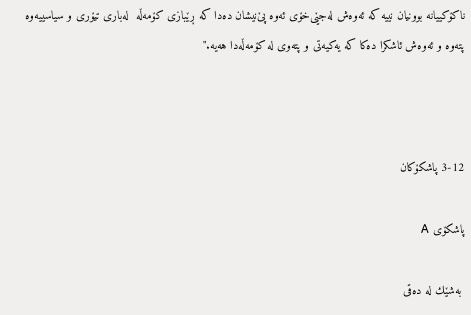ناكۆكییانه بوونیان نییه كه ئه‌وه‌ش له‌جێی‌خۆی ئه‌وه پێ‌نیشان ده‌دا كه ڕێبازی كۆمه‌ڵه  له‌باری تیۆری و سیاسییه‌وه پته‌وه و ئه‌وه‌‌ش ئاشكرا ده‌كا كه یه‌كیه‌تی و پته‌وی له كۆمه‌ڵه‌دا هه‌یه."



3-12 پاشكۆكان

پاشكۆی A

 به‌شێك له ده‌قی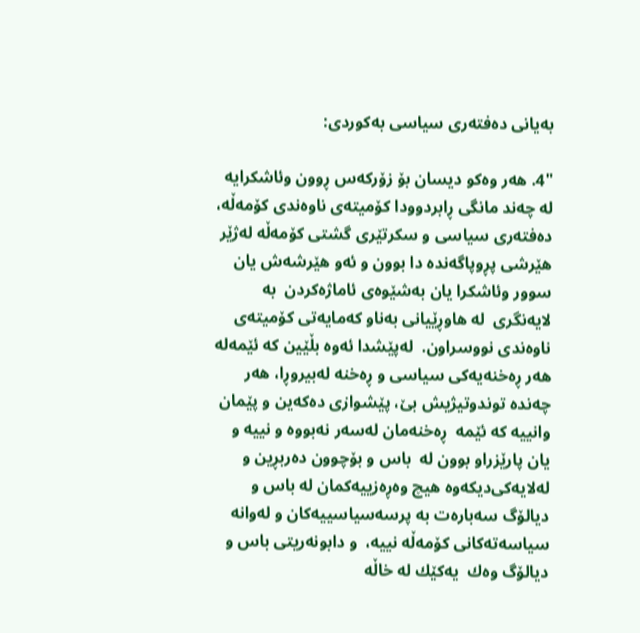به‌یانی ده‌فته‌ری سیاسی به‌كوردی:

"4. هه‌ر وه‌كو دیسان بۆ زۆركه‌‌‌س ڕوون وئاشكرایه له‌ چه‌ند مانگی ڕابردوودا كۆمیته‌ی ناوه‌ندی كۆمه‌ڵه‌، ده‌فته‌ری سیاسی و سكرتێری گشتی كۆمه‌ڵه له‌ژێر هێرشی‌‌ پڕوپاگه‌نده دا بوون و ئه‌و هێرشه‌‌ش یان ‌ سوور وئاشكرا یان به‌شێوه‌ی ئاماژه‌كردن  به لایه‌نگری  له هاوڕێیانی به‌ناو كه‌مایه‌تی كۆمیته‌ی ناوه‌ندی نووسراون.  له‌پێشدا ئه‌وه بڵێین كه ئێمه‌له هه‌ر ڕه‌خنه‌‌یه‌‌كی سیاسی و ڕه‌خنه‌ له‌بیروڕا، هه‌ر چه‌نده‌ توندوتیژیش بێ، پێشوازی ده‌كه‌ین و پێمان وانییه كه ئێمه  ڕه‌خنه‌مان له‌سه‌ر نه‌بووه و نییه و یان پارێزراو بوون له‌  باس و بۆچوون ده‌ربڕین و له‌لایه‌كی‌دیكه‌‌وه هیچ وه‌ڕه‌زییه‌كمان له باس و دیالۆگ سه‌باره‌ت به پرسه‌سیاسییه‌كان و له‌وانه سیاسه‌ته‌كانی كۆمه‌ڵه‌ نییه،  و دابونه‌ریتی باس و دیالۆگ وه‌ك  یه‌كێك له خاڵه‌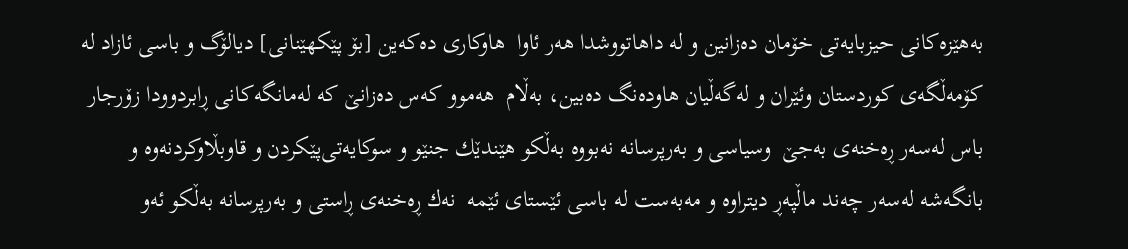به‌هێزه‌كانی حیزبایه‌تی خۆمان ده‌زانین و له‌ داهاتووشدا هه‌ر ئاوا  هاوكاری ده‌كه‌ین [بۆ پێكهێنانی] دیالۆگ و باسی ئازاد له كۆمه‌ڵگه‌ی كوردستان وئێران و له‌گه‌ڵیان هاوده‌نگ ده‌بین، به‌ڵام  هه‌موو كه‌س ده‌زانێ كه له‌مانگه‌كانی ڕابردوودا زۆرجار باس له‌سه‌ر ڕه‌خنه‌ی به‌جێ  وسیاسی و به‌رپرسانه نه‌بووه به‌ڵكو هێندێك جنێو و سوكایه‌تی‌پێكردن و قاوبڵاوكردنه‌وه و بانگه‌شه له‌سه‌ر چه‌ند ماڵپه‌ڕ دیتراوه و مه‌به‌ست له‌ باسی ئێستای ئێمه  نه‌ك ڕه‌خنه‌ی ڕاستی و به‌رپرسانه به‌ڵكو ئه‌و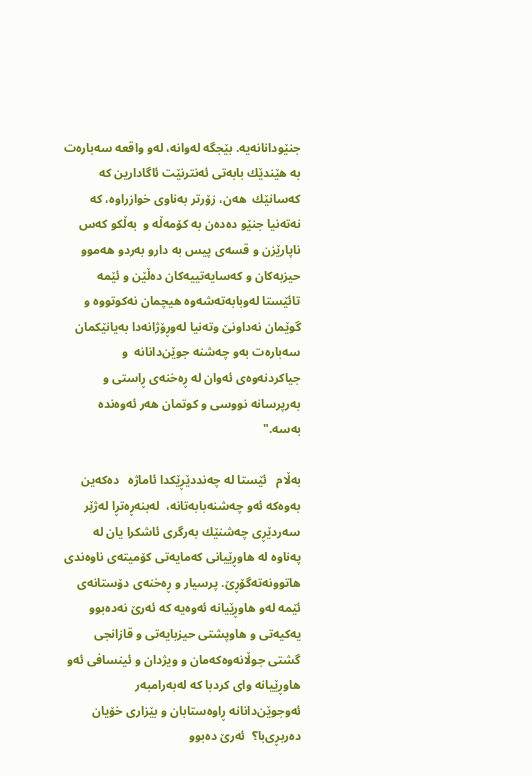جنێودانانه‌یه. بێجگه‌ له‌وانه، له‌و واقعه‌ سه‌باره‌ت به هێندێك بابه‌تی ئه‌نترنێت‌ ئاگادارین كه كه‌سانێك  هه‌ن، زۆرتر به‌ناوی خوازراوه، كه نه‌ته‌نیا جنێو ده‌ده‌ن به كۆمه‌ڵه و  به‌ڵكو كه‌س ناپارێزن و قسه‌ی پیس به دارو به‌ردو هه‌موو حیزبه‌كان و كه‌سایه‌تییه‌كان ده‌ڵێن و ئێمه تائێستا له‌وبابه‌ته‌شه‌وه هیچمان نه‌كوتووه و گوێمان نه‌داونێ وته‌نیا له‌وڕۆژانه‌دا به‌یانێكمان سه‌باره‌ت به‌و چه‌شنه جوێن‌دانانه  و جیاكردنه‌وه‌ی ئه‌وان له ڕه‌خنه‌ی ڕاستی و به‌رپرسانه نووسی و كوتمان هه‌ر ئه‌وه‌نده به‌سه."

به‌ڵام   ئێستا له‌ چه‌نددێڕێكدا ئاماژه‌   ده‌كه‌ین   به‌وه‌كه ئه‌و چه‌شنه‌بابه‌تانه،  له‌بنه‌ڕه‌تڕا له‌ژێر سه‌ردێڕی چه‌شنێك به‌رگری ئاشكرا یان له په‌ناوه له هاوڕێیانی كه‌مایه‌تی كۆمیته‌ی ناوه‌ندی هاتوونه‌ته‌گۆڕێ. پرسیار و ڕه‌خنه‌ی دۆستانه‌ی ئێمه له‌و هاوڕێیانه ئه‌وه‌یه كه ئه‌رێ نه‌ده‌بوو یه‌كیه‌تی و هاوپشتی حیزبایه‌تی و قازانجی گشتی جوڵانه‌وه‌كه‌مان و ویژدان و ئینسافی ئه‌و هاوڕێیانه وای كردبا كه له‌به‌رامبه‌ر ئه‌وجوێن‌دانانه ڕاوه‌ستابان و بێزاری خۆیان ده‌ربڕی‌با؟  ئه‌رێ ده‌بوو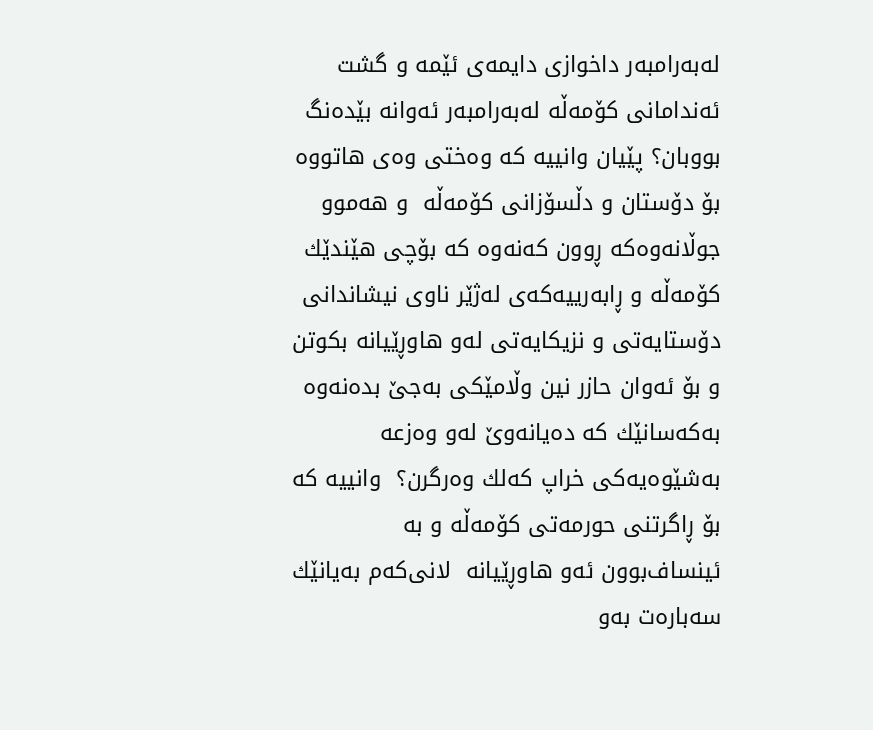له‌به‌رامبه‌ر داخوازی دایمه‌ی ئێمه و گشت ئه‌ندامانی كۆمه‌ڵه له‌به‌رامبه‌ر ئه‌وانه بێده‌نگ بووبان؟ پێیان وانییه كه وه‌ختی وه‌ی هاتووه  بۆ دۆستان و دڵسۆزانی كۆمه‌ڵه  و هه‌موو جوڵانه‌‌وه‌كه ڕوون كه‌نه‌وه كه بۆچی هێندێك كۆمه‌ڵه و ڕابه‌رییه‌كه‌ی له‌ژێر ناوی نیشاندانی دۆستایه‌تی و نزیكایه‌تی له‌و هاوڕێیانه بكوتن و بۆ ئه‌وان حازر نین وڵامێكی به‌جێ بده‌نه‌وه به‌كه‌سانێك كه ده‌یانه‌وێ له‌و وه‌زعه به‌شێوه‌یه‌كی خراپ كه‌لك وه‌رگرن؟  وانییه كه بۆ ڕاگرتنی حورمه‌تی كۆمه‌ڵه و به‌ ئینساف‌بوون ئه‌و هاوڕێیانه  لانی‌كه‌م به‌یانێك سه‌باره‌ت به‌و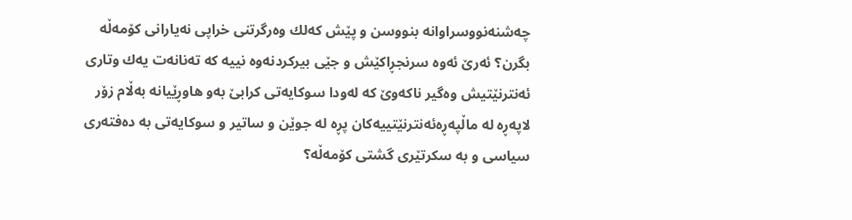چه‌‌شنه‌نووسراوانه بنووسن و پێش كه‌لك وه‌رگرتنی خراپی نه‌یارانی كۆمه‌ڵه‌ بگرن؟ ئه‌رێ ئه‌وه سرنجڕاكێش و جێی بیركردنه‌وه نییه كه ته‌نانه‌ت یه‌ك وتاری ئه‌نترنێتیش‌ وه‌گیر ناكه‌وێ كه له‌ودا سوكایه‌تی كرابێ به‌و هاوڕێیانه به‌ڵام زۆر لاپه‌ڕه له ماڵپه‌ڕه‌‌‌ئه‌نترنێتییه‌كان پڕه له جوێن و ساتیر و سوكایه‌تی به‌ ده‌فته‌ری سیاسی و به‌ سكرتێری گشتی كۆمه‌ڵه‌؟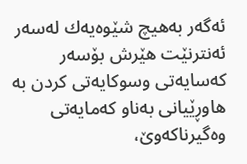ئه‌گه‌ر به‌هیچ شێوه‌یه‌ك له‌سه‌ر ئه‌نترنێت هێرش بۆسه‌ر  كه‌سایه‌تی وسوكایه‌تی كردن به هاوڕێیانی به‌ناو كه‌مایه‌تی وه‌گیرناكه‌وێ،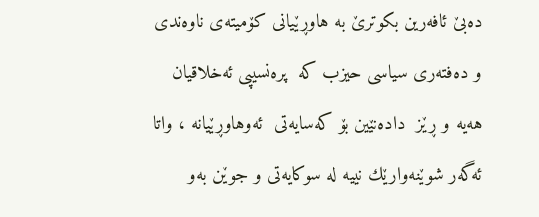ده‌بێ ئافه‌رین بكوترێ به هاوڕێیانی كۆمیته‌ی ناوه‌ندی و ده‌فته‌ری سیاسی حیزب كه  پره‌نسیپی ئه‌خلاقیان هه‌یه و ڕێز  داده‌نێین بۆ كه‌سایه‌تی  ئه‌وهاوڕێیانه ، واتا ئه‌گه‌ر شوێنه‌وارێك نییه له سوكایه‌تی و جوێن به‌و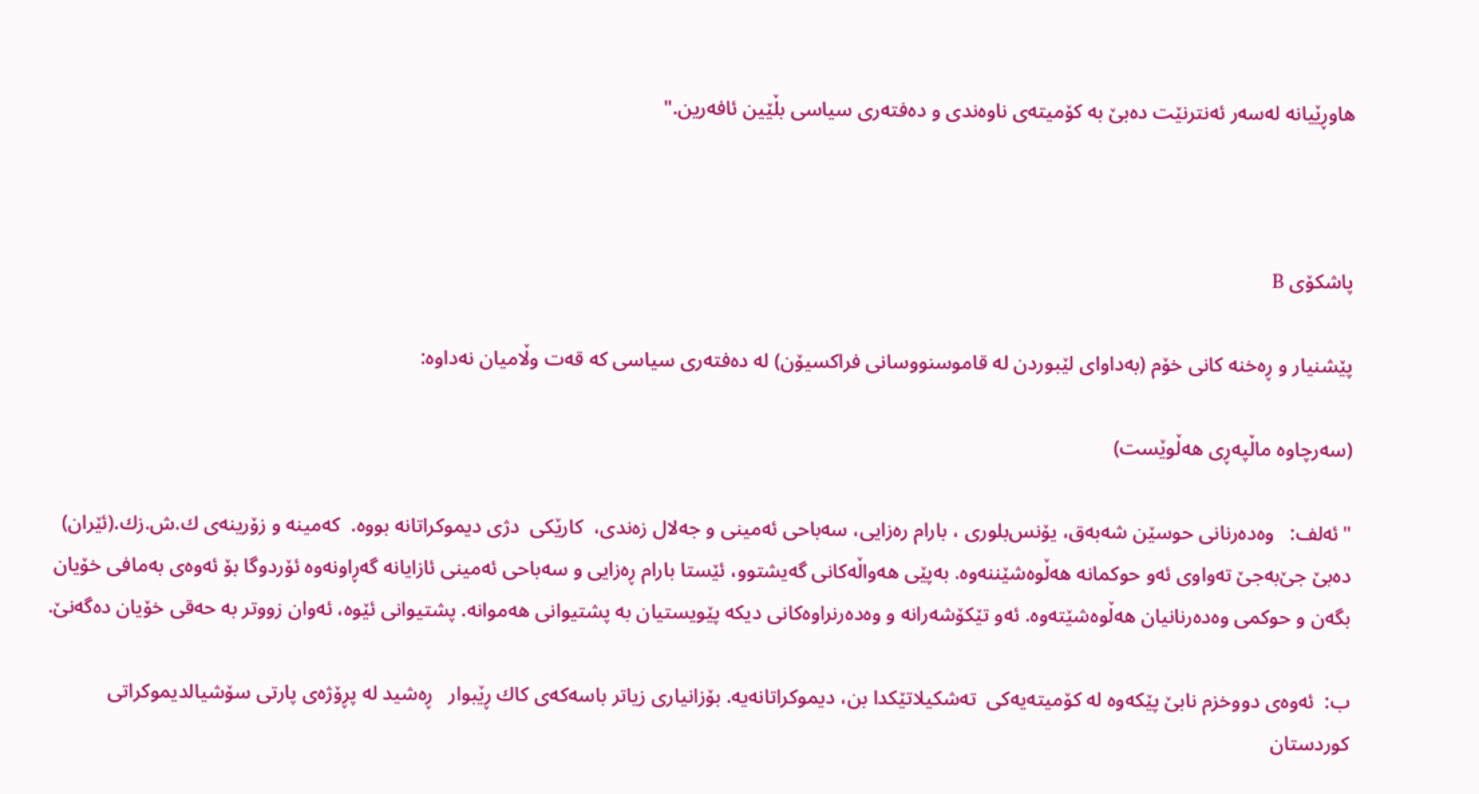هاوڕێیانه له‌سه‌ر ئه‌نترنێت ده‌بێ به‌ كۆمیته‌ی ناوه‌ندی و ده‌فته‌ری سیاسی بڵێین ئافه‌رین."



پاشكۆی B

پێشنیار و ڕه‌خنه كانی خۆم (به‌داوای لێبوردن له قاموسنووسانی فراكسیۆن) له ده‌فته‌ری سیاسی كه قه‌ت وڵامیان نه‌داوه:

(سه‌رچاوه ماڵپه‌ڕی هه‌ڵوێست)

"ئه‌لف:   وه‌ده‌رنانی حوسێن شه‌به‌‌ق، یۆنس‌بلوری ، بارام ره‌زایی، سه‌باحی ئه‌مینی و جه‌لال زه‌ندی،  ‌كارێكی  دژی دیموكراتانه بووه.  كه‌مینه‌‌ و زۆرینه‌ی ك.ش.زك.(ئێران)  ده‌بێ جێ‌به‌جێ ته‌واوی ئه‌و حوكمانه هه‌ڵوه‌شێننه‌وه. به‌پێی هه‌واڵه‌كانی گه‌یشتوو، ئێستا بارام ڕه‌‌زایی و سه‌باحی ئه‌مینی ئازایانه گه‌ڕاونه‌وه ئۆردوگا بۆ ئه‌وه‌ی به‌مافی خۆیان بگه‌ن و حوكمی وه‌ده‌رنانیان هه‌ڵو‌ه‌شێته‌وه. ئه‌و تێكۆشه‌رانه و وه‌ده‌رنراوه‌كانی دیكه پێویستیان به‌ پشتیوانی هه‌موانه. پشتیوانی ئێوه،‌ ئه‌وان زووتر به‌ حه‌قی خۆیان ده‌گه‌نێ.

ب:  ئه‌وه‌ی دووخزم نابێ پێكه‌وه له‌ كۆمیته‌یه‌كی  ته‌شكیلاتێكدا بن، دیموكراتانه‌‌یه. بۆزانیاری زیاتر باسه‌كه‌ی كاك‌ ڕێبوار   ڕه‌شید له پڕۆژه‌ی پارتی سۆشیالدیموكراتی كوردستان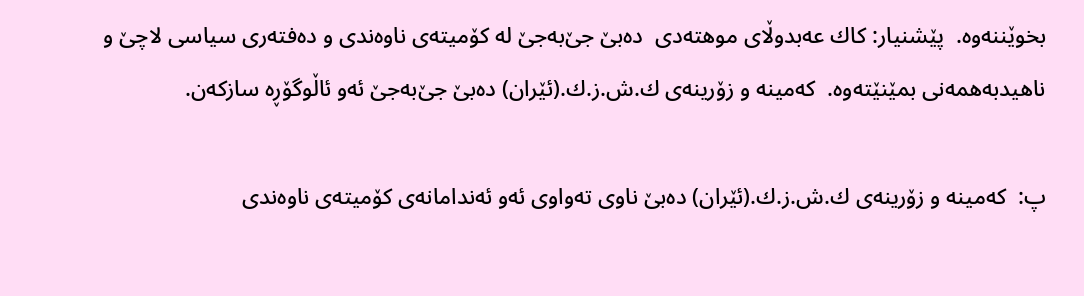بخوێننه‌وه.  پێشنیار: كاك عه‌‌بدوڵای موهته‌دی  ده‌بێ جێ‌به‌جێ له‌ كۆمیته‌ی ناوه‌ندی و ده‌فته‌ری سیاسی لاچێ و ناهیدبه‌همه‌نی بمێنێته‌وه.  كه‌مینه‌‌ و زۆرینه‌ی ك.ش.ز.ك.(ئێران) د‌‌ه‌بێ جێ‌به‌جێ ئه‌و ئاڵوگۆڕه‌ سازكه‌ن.

پ:  كه‌مینه‌‌ و زۆرینه‌ی ك.ش.ز.ك.(ئێران) ده‌بێ ناوی ته‌واوی ئه‌و ئه‌ندامانه‌ی كۆمیته‌ی ناوه‌ندی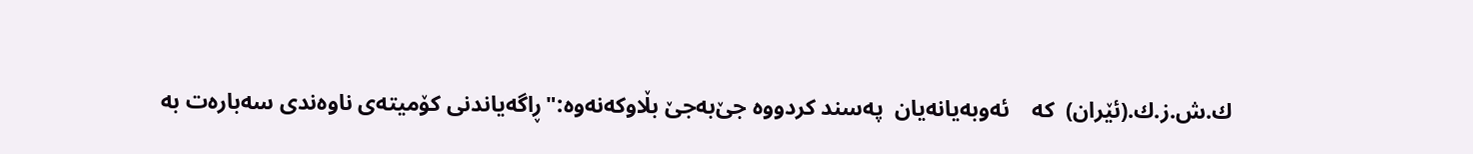ك.ش.ز.ك.(ئێران)  كه    ئه‌وبه‌یانه‌یان‌  په‌سند كردووه جێ‌به‌جێ بڵاوكه‌نه‌وه:"ڕاگه‌یاندنی كۆمیته‌ی ناوه‌ندی سه‌باره‌ت به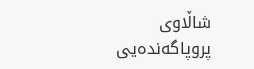شاڵاوی پروپاگه‌نده‌یی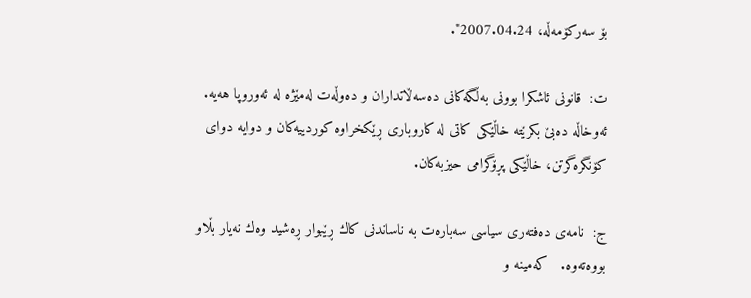بۆ سه‌ركۆمه‌ڵه، 2007.04.24".

ت:  قانونی ئاشكرا بوونی به‌ڵگه‌كانی ده‌سه‌ڵاتداران و ده‌وڵه‌ت له‌مێژه له ئه‌وروپا ‌هه‌یه.  ئه‌وخاڵه ده‌بێ بكرێته‌ خاڵێكی كاتی له كاروباری ڕێكخراوه ‌كوردییه‌كان و دوایه دوای كۆنگره‌گرتن، خاڵێكی پڕۆگرامی حیزبه‌كان.

ج:  نامه‌ی ده‌فته‌‌ری سیاسی سه‌باره‌ت به ناساندنی كاك ڕێبوار ڕه‌شید وه‌ك نه‌یار بڵاو بووه‌ته‌وه.   كه‌مینه‌‌ و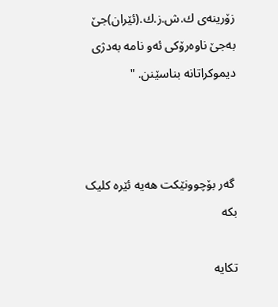زۆرینه‌ی ك.ش.ز.ك.(ئێران)جێ به‌‌جێ ناوه‌رۆكی ئه‌و نامه به‌دژی دیموكراتانه بناسێنن. "



 گه‌ر بۆچوونێکت هه‌یه‌ ئێره‌ کلیک بکه

تکایه‌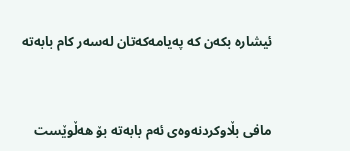ئیشاره‌ بکه‌ن که‌ په‌یامه‌که‌تان له‌سه‌ر کام بابه‌ته‌



مافی بڵاوکردنه‌وه‌ی ئه‌م بابه‌ته‌ بۆ هه‌ڵوێست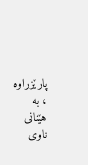پارێزراوه‌ ، به‌‌ هێنانی ناوی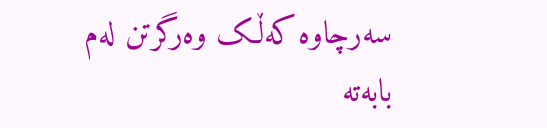سه‌رچاوه‌ که‌ڵک وه‌رگرتن له‌م بابه‌ته‌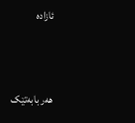ئازاده‌


هه‌ر بابه‌تێک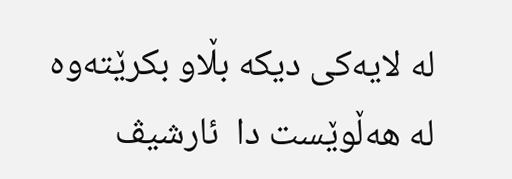له‌ لایه‌کی دیکه‌ بڵاو بکرێته‌وه‌ له هه‌ڵوێست دا  ئارشیڤ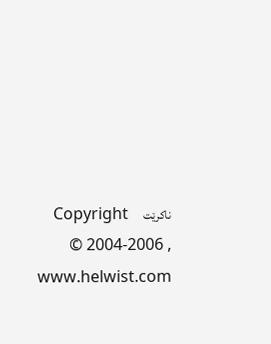ناکرێت      Copyright © 2004-2006 , www.helwist.com